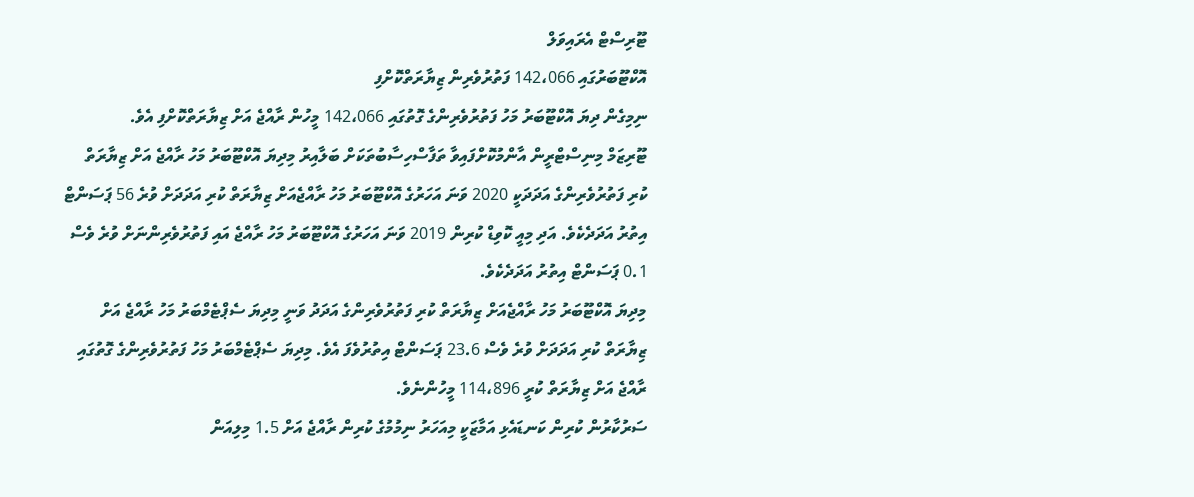ޓޫރިސްޓް އެރައިވަލް
އޮކްޓޫބަރުގައި 142،066 ފަތުރުވެރިން ޒިޔާރަތްކޮށްފި
ނިމިގެން ދިޔަ އޮކްޓޫބަރު މަހު ފަތުރުވެރިންގެ ގޮތުގައި 142،066 މީހުން ރާއްޖެ އަށް ޒިޔާރަތްކޮށްފި އެވެ.
ޓޫރިޒަމް މިނިސްޓްރީން އާންމުކޮށްފައިވާ ތަފާސްހިސާބުތަކަށް ބަލާއިރު މިދިޔަ އޮކްޓޫބަރު މަހު ރާއްޖެ އަށް ޒިޔާރަތް ކުރި ފަތުރުވެރިންގެ އަދަދަކީ 2020 ވަނަ އަހަރުގެ އޮކްޓޫބަރު މަހު ރާއްޖެއަށް ޒިޔާރަތް ކުރި އަދަދަށް ވުރެ 56 ޕަސަންޓް އިތުރު އަދަދެކެވެ. އަދި މިއީ ކޮވިޑް ކުރިން 2019 ވަނަ އަހަރުގެ އޮކްޓޫބަރު މަހު ރާއްޖެ އައި ފަތުރުވެރިންނަށް ވުރެ ވެސް 0.1 ޕަސަންޓް އިތުރު އަދަދެކެވެ.
މިދިޔަ އޮކްޓޫބަރު މަހު ރާއްޖެއަށް ޒިޔާރަތް ކުރި ފަތުރުވެރިންގެ އަދަދު ވަނީ މިދިޔަ ސެޕްޓެމްބަރު މަހު ރާއްޖެ އަށް ޒިޔާރަތް ކުރި އަދަދަށް ވުރެ ވެސް 23.6 ޕަސަންޓް އިތުރުވެފަ އެވެ. މިދިޔަ ސެޕްޓެމްބަރު މަހު ފަތުރުވެރިންގެ ގޮތުގައި ރާއްޖެ އަށް ޒިޔާރަތް ކުރީ 114،896 މީހުންނެވެ.
ސަރުކާރުން ކުރިން ކަނޑައެޅި އަމާޒަކީ މިއަހަރު ނިމުމުގެ ކުރިން ރާއްޖެ އަށް 1.5 މިލިއަން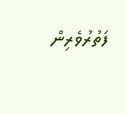ފަތުރުވެރިން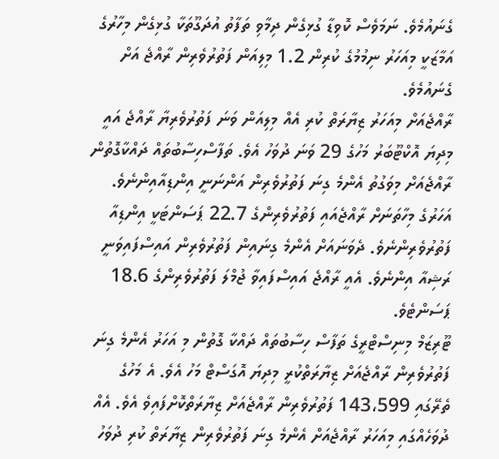ގެނައުމެވެ. ނަމަވެސް ކޮވިޑާ ގުޅިގެން ދިމާވި ތަފާތު އުދަގޫތަކާ ގުޅިގެން މިހާރުގެ އަމާޒަކީ މިއަހަރު ނިމުމުގެ ކުރިން 1.2 މިލިއަން ފަތުރުވެރިން ރާއްޖެ އަށް ގެނައުމެވެ.
ރާއްޖެއަށް މިއަހަރު ޒިޔާރަތް ކުރި އެއް މިލިއަން ވަނަ ފަތުރުވެރިޔާ ރާއްޖެ އައީ މިދިޔަ އޮކްޓޫބަރު މަހުގެ 29 ވަނަ ދުވަހު އެވެ. ތަފާސްހިސާބުތައް ދައްކާގޮތުން ރާއްޖެއަށް މިވަގުތު އެންމެ ގިނަ ފަތުރުވެރިން އަންނަނީ އިންޑިއާއިންނެވެ. އަހަރުގެ މިހާތަނަށް ރާއްޖެއައި ފަތުރުވެރިންގެ 22.7 ޕަސަންޓަކީ އިންޑިއާ ފަތުރުވެރިންނެވެ. ދެވަނައަށް އެންމެ ގިނައިން ފަތުރުވެރިން އައިސްފައިވަނީ ރަޝިއާ އިންނެވެ. އެއީ ރާއްޖެ އައިސްފައިވާ ޖުމްލަ ފަތުރުވެރިންގެ 18.6 ޕަސަންޓެވެ.
ޓޫރިޒަމް މިނިސްޓްރީގެ ތަފާސް ހިސާބުތައް ދައްކާ ގޮތުން މި އަހަރު އެންމެ ގިނަ ފަތުރުވެރިން ރާއްޖެއަށް ޒިޔާރަތްކުރީ މިދިޔަ އޮގަސްޓް މަހު އެވެ. އެ މަހުގެ ތެރޭގައި 143،599 ފަތުރުވެރިން ރާއްޖެއަށް ޒިޔާރަތްކޮށްފައިވެ އެވެ. އެއް ދުވަހެއްގައި މިއަހަރު ރާއްޖެއަށް އެންމެ ގިނަ ފަތުރުވެރިން ޒިޔާރަތް ކުރި ދުވަހު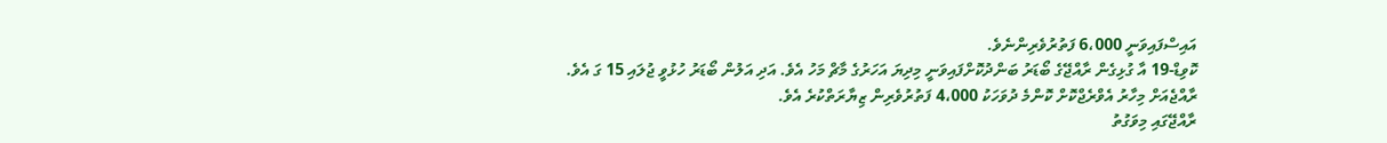އައިސްފައިވަނީ 6،000 ފަތުރުވެރިންނެވެ.
ކޮވިޑް-19 އާ ގުޅިގެން ރާއްޖޭގެ ބޯޑަރު ބަންދުކޮށްފައިވަނީ މިދިޔަ އަހަރުގެ މާޗް މަހު އެވެ. އަދި އަލުން ބޯޑަރު ހުޅުވީ ޖުލައި 15 ގަ އެވެ. ރާއްޖެއަށް މިހާރު އެވްރެޖްކޮށް ކޮންމެ ދުވަހަކު 4،000 ފަތުރުވެރިން ޒިޔާރަތްކުރެ އެވެ.
ރާއްޖޭގައި މިވަގުތު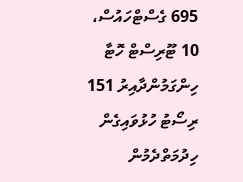695 ގެސްޓްހައުސް، 10 ޓޫރިސްޓް ހޮޓާ ހިންގަމުންދާއިރު 151 ރިސޯޓު ހުޅުވައިގެން ހިދުމަތްދެމުން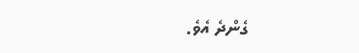ގެންދެ އެވެ.